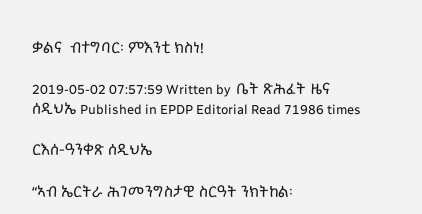ቃልና  ብተግባር፡ ምእንቲ ክስነ!

2019-05-02 07:57:59 Written by  ቤት ጽሕፈት ዜና ሰዲህኤ Published in EPDP Editorial Read 71986 times

ርእሰ-ዓንቀጽ ሰዲህኤ

“ኣብ ኤርትራ ሕገመንግስታዊ ስርዓት ንክትከል፡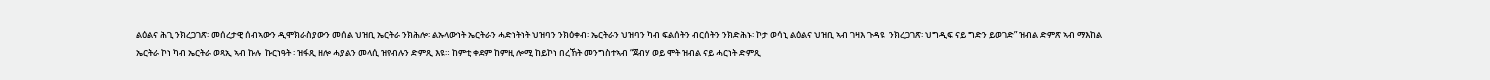ልዕልና ሕጊ ንክረጋገጽ፡ መሰረታዊ ሰብኣውን ዲሞክራስያውን መሰል ህዝቢ ኤርትራ ንክሕሎ፡ ልኡላውነት ኤርትራን ሓድነትነት ህዝባን ንክዕቀብ፡ ኤርትራን ህዝባን ካብ ፍልሰትን ብርሰትን ንክድሕኑ፡ ኮታ ወሳኒ ልዕልና ህዝቢ ኣብ ገዛእ ጉዳዩ  ንክረጋገጽ፡ ህግዲፍ ናይ ግድን ይወገድ” ዝብል ድምጽ ኣብ ማእከል ኤርትራ ኮነ ካብ ኤርትራ ወጻኢ ኣብ ኩሉ  ኩርነዓት ፡ ዝፋጺ ዘሎ ሓያልን መላሲ ዝየብሉን ድምጺ እዩ። ከምቲ ቀደም ከምዚ ሎሚ ከይኮነ በረኸት መንግስተኣብ “ጀብሃ ወይ ሞት ዝብል ናይ ሓርነት ድምጺ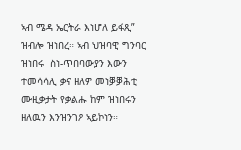ኣብ ሜዳ ኤርትራ እነሆለ ይፋጺ” ዝብሎ ዝነበረ። ኣብ ህዝባዊ ግንባር ዝነበሩ  ስነ-ጥበባውያን እውን ተመሳሳሊ ቃና ዘለዎ መነቓቓሕቲ ሙዚቃታት የቃልሑ ከም ዝነበሩን ዘለዉን እንዝንገዖ ኣይኮነን።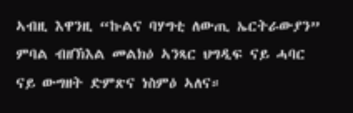ኣብዚ እዋንዚ “ኩልና ባሃግቲ ለውጢ ኤርትራውያን” ምባል ብዘኽእል መልክዕ ኣንጻር ህግዲፍ ናይ ሓባር ናይ ውግዘት ድምጽና ነስምዕ ኣለና።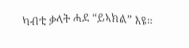ካብቲ ቃላት ሓደ “ይኣክል” እዩ።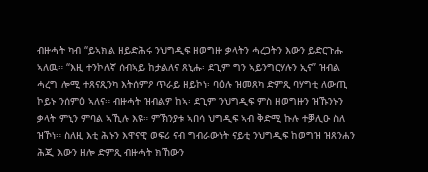ብዙሓት ካብ “ይኣክል ዘይድሕሩ ንህግዲፍ ዘወግዙ ቃላትን ሓረጋትን እውን ይድርጉሑ ኣለዉ። “እዚ ተንኮለኛ ሰብኣይ ከታልለና ጸኒሑ፡ ደጊም ግን ኣይንግርሃሉን ኢና” ዝብል ሓረግ ሎሚ ተጸናጺንካ እትሰምዖ ጥራይ ዘይኮነ፡ ባዕሉ ዝመጸካ ድምጺ ባሃግቲ ለውጢ ኮይኑ ንሰምዕ ኣለና። ብዙሓት ዝብልዎ ከኣ፡ ደጊም ንህግዲፍ ምስ ዘወግዙን ዝኹንኑን ቃላት ምኒን ምባል ኣኺሉ እዩ። ምኽንያቱ ኣበሳ ህግዲፍ ኣብ ቅድሚ ኩሉ ተቓሊዑ ስለ ዝኾነ። ስለዚ እቲ ሕኑን እዋናዊ ወፍሪ ናብ ግብራውነት ናይቲ ንህግዲፍ ከወግዝ ዝጸንሐን ሕጂ እውን ዘሎ ድምጺ ብዙሓት ክኸውን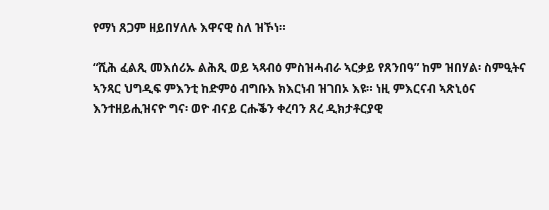የማነ ጸጋም ዘይበሃለሉ እዋናዊ ስለ ዝኾነ።

“ሺሕ ፈልጺ መእሰሪኡ ልሕጺ ወይ ኣጻብዕ ምስዝሓብራ ኣርቃይ የጸንበዓ” ከም ዝበሃል፡ ስምዒትና ኣንጻር ህግዲፍ ምእንቲ ከድምዕ ብግቡእ ክእርነብ ዝገበኦ እዩ። ነዚ ምእርናብ ኣጽኒዕና እንተዘይሒዝናዮ ግና፡ ወዮ ብናይ ርሑቕን ቀረባን ጸረ ዲክታቶርያዊ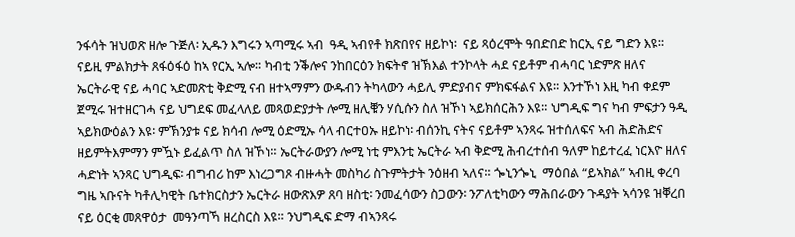ንፋሳት ዝህወጽ ዘሎ ጉጅለ፡ ኢዱን እግሩን ኣጣሚሩ ኣብ  ዓዲ ኣብየቶ ክጽበየና ዘይኮነ፡  ናይ ጻዕረሞት ዓበድበድ ከርኢ ናይ ግድን እዩ። ናይዚ ምልክታት ጸፋዕፋዕ ከኣ የርኢ ኣሎ። ካብቲ ንቕሎና ንከበርዕን ክፍትኖ ዝኽእል ተንኮላት ሓደ ናይቶም ብሓባር ነድምጽ ዘለና ኤርትራዊ ናይ ሓባር ኣድመጽቲ ቅድሚ ናብ ዘተኣማምን ውዱብን ትካላውን ሓይሊ ምድያብና ምክፍፋልና እዩ። እንተኾነ እዚ ካብ ቀደም ጀሚሩ ዝተዘርገሓ ናይ ህግደፍ መፈላለይ መጻወድያታት ሎሚ ዘሊቑን ሃሲሱን ስለ ዝኾነ ኣይክሰርሕን እዩ። ህግዲፍ ግና ካብ ምፍታን ዓዲ ኣይክውዕልን እዩ፡ ምኽንያቱ ናይ ክሳብ ሎሚ ዕድሚኡ ሳላ ብርተዐኡ ዘይኮነ፡ ብሰንኪ ናትና ናይቶም ኣንጻሩ ዝተሰለፍና ኣብ ሕድሕድና ዘይምትእምማን ምዃኑ ይፈልጥ ስለ ዝኾነ። ኤርትራውያን ሎሚ ነቲ ምእንቲ ኤርትራ ኣብ ቅድሚ ሕብረተሰብ ዓለም ከይተረፈ ነርእዮ ዘለና ሓድነት ኣንጻር ህግዲፍ፡ ብግብሪ ከም እነረጋግጾ ብዙሓት መስካሪ ስጉምትታት ንዕዘብ ኣለና። ጐኒንጐኒ  ማዕበል “ይኣክል” ኣብዚ ቀረባ ግዜ ኣቡናት ካቶሊካዊት ቤተክርስታን ኤርትራ ዘውጽእዎ ጸባ ዘስቲ፡ ንመፈሳውን ስጋውን፡ ንፖለቲካውን ማሕበራውን ጉዳያት ኣሳንዩ ዝቐረበ ናይ ዕርቂ መጸዋዕታ  መዓንጣኻ ዘረስርስ እዩ። ንህግዲፍ ድማ ብኣንጻሩ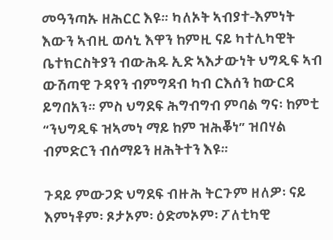መዓንጣኡ ዘሕርር እዩ። ካለኦት ኣብያተ-እምነት እውን ኣብዚ ወሳኒ እዋን ከምዚ ናይ ካተሊካዊት ቤተክርስትያን ብውሕዱ ኢድ ኣእታውነት ህግዲፍ ኣብ ውሽጣዊ ጉዳየን ብምግዳብ ካብ ርእሰን ከውርዳ ይግበአን። ምስ ህግደፍ ሕግብግብ ምባል ግና፡ ከምቲ “ንህግዲፍ ዝኣመነ ማይ ከም ዝሕቖነ” ዝበሃል ብምድርን ብሰማይን ዘሕትተን እዩ።

ጉዳይ ምውጋድ ህግደፍ ብዙሕ ትርጉም ዘለዎ፡ ናይ እምነቶም፡ ጾታኦም፡ ዕድመኦም፡ ፖለቲካዊ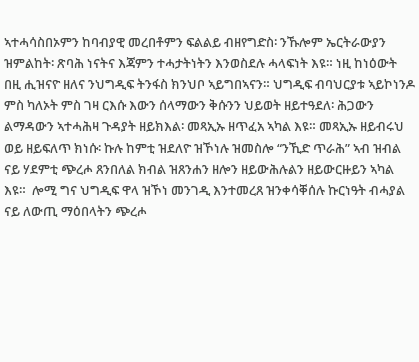ኣተሓሳስበኦምን ከባብያዊ መረበቶምን ፍልልይ ብዘየግድስ፡ ንኹሎም ኤርትራውያን ዝምልከት፡ ጽባሕ ነናትና እጃምን ተሓታትነትን እንወስደሉ ሓላፍነት እዩ። ነዚ ከነዕውት በዚ ሒዝናዮ ዘለና ንህግዲፍ ትንፋስ ክንህቦ ኣይግበኣናን። ህግዲፍ ብባህርያቱ ኣይኮነንዶ ምስ ካለኦት ምስ ገዛ ርእሱ እውን ሰላማውን ቅሱንን ህይወት ዘይተዓደለ፡ ሕጋውን ልማዳውን ኣተሓሕዛ ጉዳያት ዘይክእል፡ መጻኢኡ ዘጥፈአ ኣካል እዩ። መጻኢኡ ዘይብሩህ ወይ ዘይፍለጥ ክነሱ፡ ኩሉ ከምቲ ዝደለዮ ዝኾነሉ ዝመስሎ “ንኺድ ጥራሕ” ኣብ ዝብል ናይ ሃደምቲ ጭረሖ ጸንበለል ክብል ዝጸንሐን ዘሎን ዘይውሕሉልን ዘይውርዙይን ኣካል እዩ።  ሎሚ ግና ህግዲፍ ዋላ ዝኾነ መንገዲ እንተመረጸ ዝንቀሳቐሰሉ ኩርነዓት ብሓያል ናይ ለውጢ ማዕበላትን ጭረሖ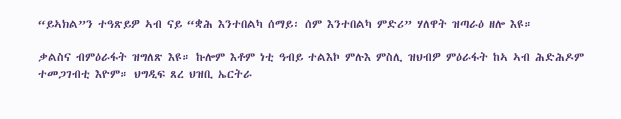“ይኣክል”ን ተዓጽይዎ ኣብ ናይ “ቋሕ እንተበልካ ሰማይ፡ ሰም እንተበልካ ምድሪ” ሃለዋት ዝጣራዕ ዘሎ እዩ።

ቃልስና ብምዕራፋት ዝግለጽ እዩ። ኩሎም እቶም ነቲ ዓብይ ተልእኮ ምሉእ ምስሊ ዝህብዎ ምዕራፋት ከኣ ኣብ ሕድሕዶም ተመጋገብቲ እዮም። ህግዲፍ ጸረ ህዝቢ ኤርትራ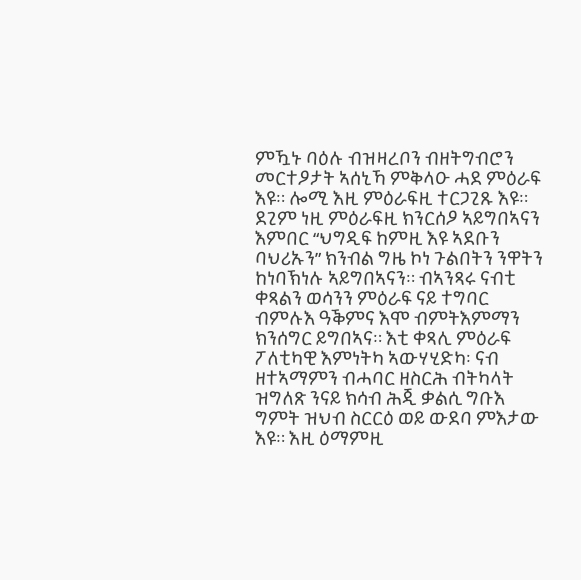ምዃኑ ባዕሉ ብዝዛረቦን ብዘትግብሮን መርተዖታት ኣሰኒኻ ምቅላዑ ሓደ ምዕራፍ እዩ። ሎሚ እዚ ምዕራፍዚ ተርጋጊጹ እዩ። ደጊም ነዚ ምዕራፍዚ ክንርሰዖ ኣይግበኣናን እምበር “ህግዲፍ ከምዚ እዩ ኣደቡን ባህሪኡን” ክንብል ግዜ ኮነ ጉልበትን ንዋትን ከነባኽነሉ ኣይግበኣናን። ብኣንጻሩ ናብቲ ቀጻልን ወሳንን ምዕራፍ ናይ ተግባር ብምሉእ ዓቕምና እሞ ብምትእምማን ክንሰግር ይግበኣና። እቲ ቀጻሊ ምዕራፍ ፖለቲካዊ እምነትካ ኣውሃሂድካ፡ ናብ ዘተኣማምን ብሓባር ዘስርሕ ብትካላት ዝግለጽ ንናይ ክሳብ ሕጂ ቃልሲ ግቡእ ግምት ዝህብ ስርርዕ ወይ ውደባ ምእታው እዩ። እዚ ዕማምዚ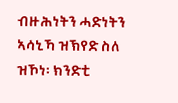ብዙሕነትን ሓድነትን ኣሳኒኻ ዝኽየድ ስለ ዝኾነ፡ ክንድቲ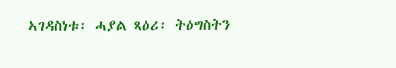ኣገዳስነቱ፡ ሓያል ጻዕሪ፡ ትዕግስትን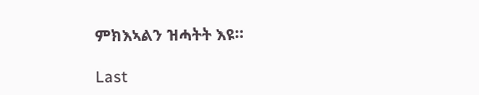ምክእኣልን ዝሓትት እዩ።

Last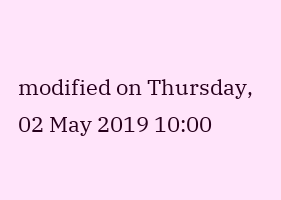modified on Thursday, 02 May 2019 10:00